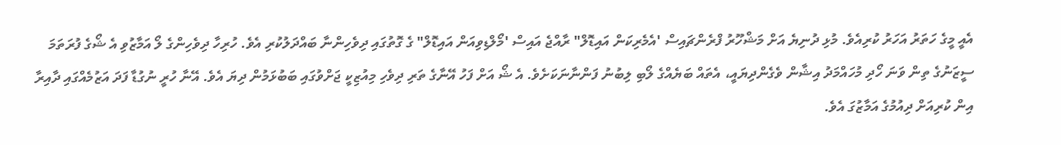އެއީ މީގެ ހަތަރު އަހަރު ކުރިއެވެ. މުޅި ދުނިޔެ އަށް މަޝްހޫރު ފްރެންޗައިސް 'އެމެރިކަން އައިޑޮލް" ރާއްޖެ އައިސް 'މޯލްޑިވިއަން އައިޑޮލް" ގެ ގޮތުގައި ދިވެހިންނާ ބައްދަލުކުރި އެވެ. ހުރިހާ ދިވެހިންގެ ލޯ އަމާޒުވި އެ ޝޯގެ ފުރަތަމަ ސީޒަނުގެ ތިން ވަނަ ހޯދި މުހައްމަދު އިޝާން ވެގެންދިޔައީ، އެތައް ބަޔެއްގެ ލޯބި ލިބުނު ފަންނާނަކަށެވެ. އެ ޝޯ އަށް ފަހު އޭނާގެ ތަރި ދިވެހި މިއުޒިކީ ޖަށްވުގައި ބަބުޅަމުން ދިޔަ އެވެ. އޭނާ ހުރީ ނުގުޑާ ފަދަ އަޒުމެއްގައި ދާއިރާ އިން ކުރިއަށް ދިއުމުގެ އަމާޒުގަ އެވެ.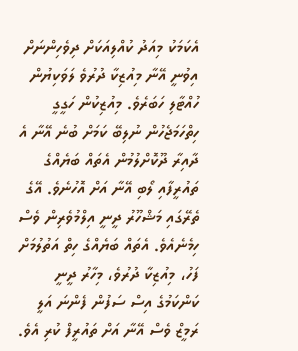އެކަމަކު މިއަދު ކުއްލިއަކަށް ދިވެހިންނަށް އިވުނީ އޭނާ މިއުޒިކާ ދުރުވެ ލަވަކިޔުން ހުއްޓާލި ހަބަރެވެ. މިއުޒިކުން ހަގީގީ ހިތްހަމަޖެހުން ނުލިބޭ ކަމަށް ބުނެ އޭނާ އެ ދާއިރާ ދޫކޮށްލުމުން އެތައް ބަޔެއްގެ ތައުރީފާއި ލޯބި އޭނާ އަށް އޮހުނެވެ. އޭގެ ތެރޭގައި މަޝްހޫރު ދީނީ އިލްމުވެރިން ވެސް ހިމެނެއެވެ. އެތައް ބަޔެއްގެ ހިތް އަތުލުމަށް ފަހު، މިއުޒިކާ ދުރުވެ، މިހާރު ދީނީ ކަންކަމުގެ އިސް ސަފުން ފެންނަ އަލީ ރަމީޒް ވެސް އޭނާ އަށް ތައުރީފް ކުރި އެވެ.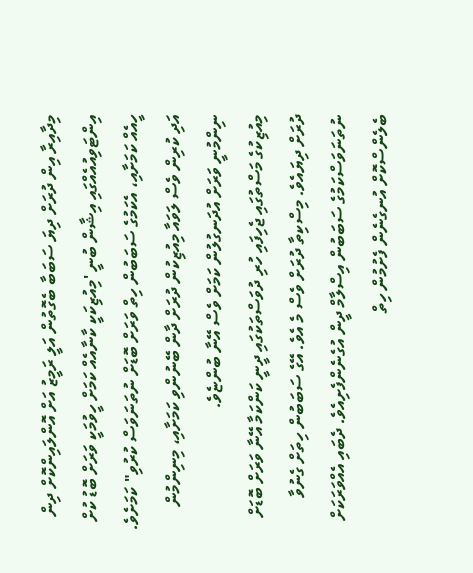މިދާއިރާ އިން ދުރަށް ދިޔަ ސަބަބާ ބެގޮތުން އަލީ ރަމީޒު އަށް އޮންލައިންކޮށް ދިން އިންޓަވިއުއެއްގައި އިޝާން ބުނީ 'މިއުޒިކަކީ ކާނާއެއް ކަމަށް ހީވުމަކީ ވަރަށް ބޮޑު ކުށް ހީއެއް ކަމަށާއި، އެކަމުގެ ސަބަބުން ހިތް ވަރަށް ބޮޑަށް ނުތަނަވަސް ކުރުވި" ކަމަށެވެ. އަދި ކުރިން ވެސް ލަވައާ މިއުޒިކުން ދުރަށް ދާން ބޭނުންވި ކަމަށާއި، މިނިންމުން ނިންމުނީ ވަރަށް އުދަނގުލުން ކަމަށް ވެސް އޭނާ ބުންޏެވެ.
މިއުޒިކުގެ މަސްތުގައި ޖެހިފައި ހުރި ދުވަސްތަކުގައި ދީނީ ކަންކަމާ އޭނާ ވަރަށް ބޮޑަށް ދުރަށް ދިޔައެވެ. މިސްކިތާ ދުރަށް ވެސް މެ އެވެ. އޭގެ ސަބަބުން ހިތަށް ގެނުވާ ނުތަނަވަސްކަމުގެ ސަބަބުން އިސްލާމް ދީން އުގެނެންފެށިއެވެ. ދެބައި އެއްވަރަކަށް ބެލެންސްކޮށް އުނގެނެން ފެށުމުން ހިތް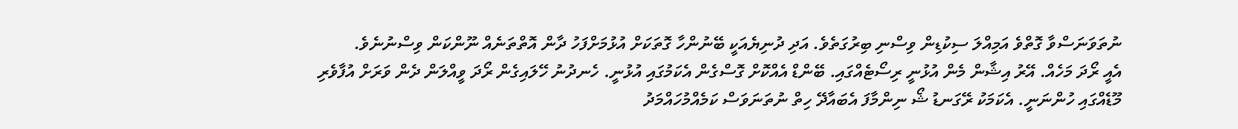ނުތަވަނަސްވާ ގޮތްވެ އަމިއްލަ ސިކުޑިން ވިސްނި ބިރުގަތެވެ. އަދި ދުނިޔެއަކީ ބޭނުންހާ ގޮތަކަށް އުޅުމަށްފަހު ދާން އޮތްތަނެއް ނޫންކަން ވިސްނުނެވެ.
އެއީ ރޯދަ މަހެއް. އޭރު އިޝާން މެން އުޅުނީ ރިސޯޓެއްގައި. ބޭންޑް އެއްކޮށް ގޮސްގެން އެކަމުގައި އުޅުނީ. ހެނދުނު ހޭލައިގެން ރޯދަ ވީއްލަން ދެން ވަރަށް އުފާވެރި މޫޑެއްގައި ހުންނަނީ. އެކަމަކު ރޭގަނޑު ޝޯ ނިންމާފަ އެބައާދޭ ހިތް ނުތަނަވަސް ކަމެއްމުހައްމަދު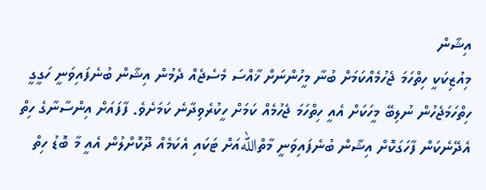އިޝާން
މިއުޒިކަކީ ހިތްހަމަ ޖެހުމެއްކަމަށް ބުނާ މީހުންނަށް ޚާއްސަ މެސެޖެއް ދެމުން އިޝާން ބުނެފައިވަނީ ހަގީގީ ހިތްހަމަޖެހުން ނުލިބޭ މީހަކަށް އެއީ ހިތްހަމަ ޖެހުމެއް ކަމަށް ހީކުރެވިދާނެ ކަމަށެވެ. ފާފައަށް އިންސާނާގެ ހިތް އެދޭނެކަން ފާހަގަކޮށް އިޝާން ބުނެފައިވަނީ މާތްاللهއަށް ޓަކައި އެކަމެއް ދޫކޮށްލުން އެއީ މާ ބޮޑު ހިތް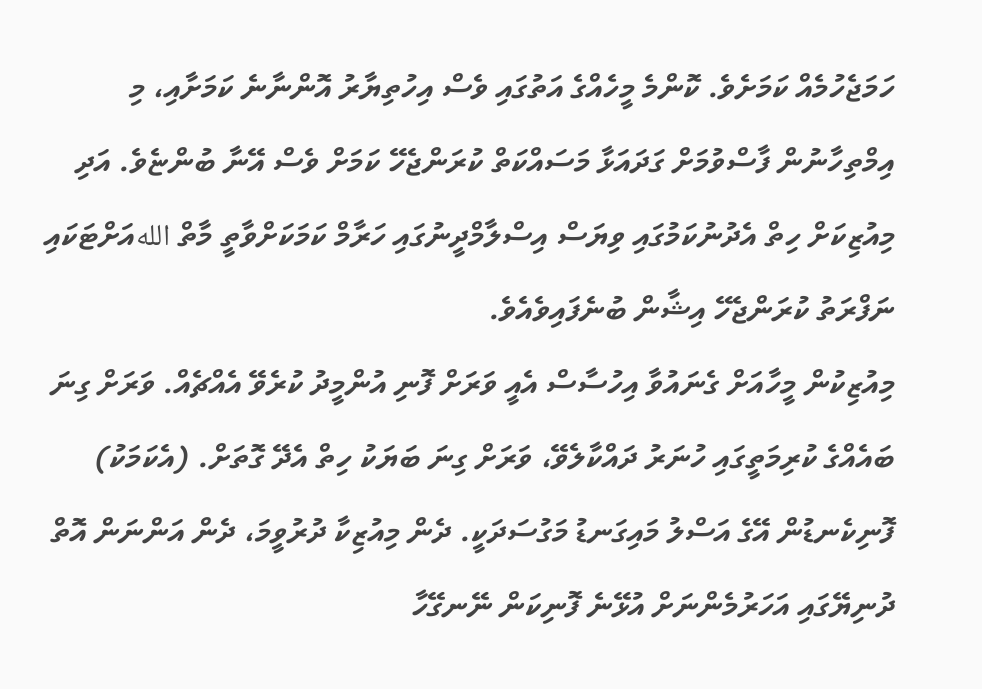ހަމަޖެހުމެއް ކަމަށެވެ. ކޮންމެ މީހެއްގެ އަތުގައި ވެސް އިހުތިޔާރު އޮންނާނެ ކަމަށާއި، މި އިމްތިހާނުން ފާސްވުމަށް ގަދައަޅާ މަސައްކަތް ކުރަންޖެހޭ ކަމަށް ވެސް އޭނާ ބުންޏެވެ. އަދި މިއުޒިކަށް ހިތް އެދުނުކަމުގައި ވިޔަސް އިސްލާމްދީނުގައި ހަރާމް ކަމަކަށްވާތީ މާތް اللهއަށްޓަކައި ނަފްރަތު ކުރަންޖެހޭ އިޝާން ބުނެފައިވެއެވެ.
މިއުޒިކުން މީހާއަށް ގެނައުވާ އިހުސާސް އެއީ ވަރަށް ފޮނި އުންމީދު ކުރެވޭ އެއްޗެއް. ވަރަށް ގިނަ ބައެއްގެ ކުރިމަތީގައި ހުނަރު ދައްކާލެވޭ، ވަރަށް ގިނަ ބަޔަކު ހިތް އެދޭ ގޮތަށް. (އެކަމަކު) ފޮނިކެނޑުން އޭގެ އަސްލު މައިގަނޑު މަގުސަދަކީ. ދެން މިއުޒިކާ ދުރުވީމަ، ދެން އަންނަން އޮތް ދުނިޔޭގައި އަހަރުމެންނަށް އުޅޭނެ ފޮނިކަން ނޭނގޭހާ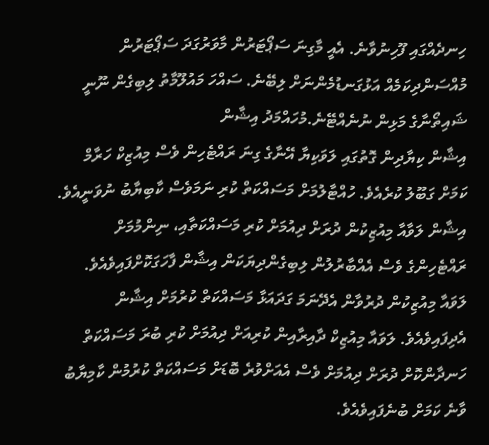ހިނދެއްގައި ފޫހިނުވާނެ. އެއީ މާގިނަ ސަޕޯޓަރުން މާވަރުގަދަ ސަޕޯޓަރުން މުއްސަންދިކަމެއް އަޅުގަނޑުމެންނަށް ލިބޭނެ. ސައްހަ މައުލޫމާތު ލިބިގެން ނޫނީ ޝައިތޯނާގެ މަޅިން ނުނެއްޓޭނެ.މުހައްމަދު އިޝާން
އިޝާން ކިޔާދިން ގޮތުގައި ލަވަކިޔާ އޭނާގެ ގިނަ ރައްޓެހިން ވެސް މިއުޒިކް ހަރާމް ކަމަށް ގަބޫލު ކުރެއެވެ. ހުއްޓާލުމަށް މަސައްކަތް ކުރި ނަމަވެސް ކާބިޔާބު ނުވަނީއެވެ. އިޝާން ލަވާއާ މިއުޒިކުން ދުރަށް ދިއުމަށް ކުރި މަސައްކަތާއި، ނިންމުމަށް ރައްޓެހިންގެ ވެސް އެއްބާރުލުން ލިބިގެންދިޔަކަން އިޝާން ފާހަގަކޮށްފައިވެއެވެ.
ލަވައާ މިއުޒިކުން ދުރުވާން އެދޭނަމަ ގަދައަޅާ މަސައްކަތް ކުރުމަށް އިޝާން އެދިފައިވެއެވެ. ލަވައާ މިއުޒިކް ދާއިރާއިން ކުރިއަށް ދިއުމަށް ކުރި ބުރަ މަސައްކަތް ހަނދާންކޮށް ދުރަށް ދިއުމަށް ވެސް އެއަށްވުރެ ބޮޑަށް މަސައްކަތް ކުރުމުން ކާމިޔާބު ވާނެ ކަމަށް ބުނެފައިވެއެވެ.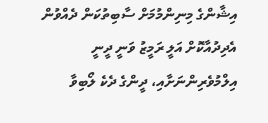އިޝާންގެ މިނިންމުމަށް ސާބިތުކަން ދެއްވުން އެދިދުއާކޮށް އަލީ ރަމީޒު ވަނީ ދީނީ އިލްމުވެރިންނަށާއި، ދީންގެ ދެކެ ލޯބިވާ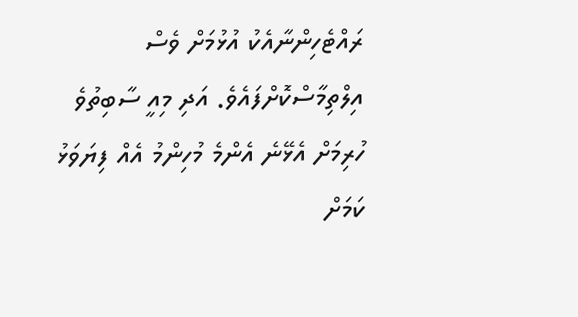ރައްޓެހިންނާއެކު އުޅުމަށް ވެސް އިލްތިމާސްކޮށްފައެވެ. އަދި މިއީ ސާބިތުވެ ހުރިމަށް އެޅޭނެ އެންމެ މުހިންމު އެއް ފިޔަވަޅު ކަމަށް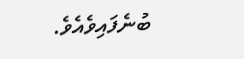ބުނެފައިވެއެވެ.